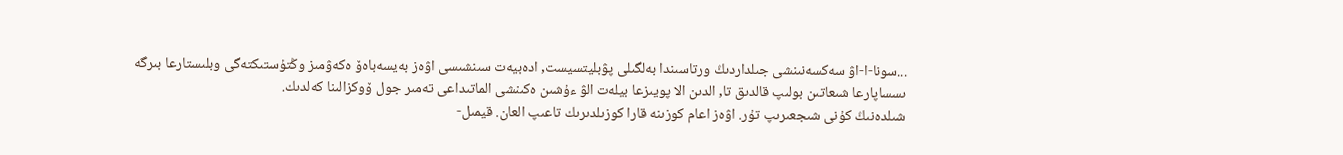...سونا-ا-اۋ سەكسەنىنشى جىلداردىڭ ورتاسىندا بەلگىلى پۋبليتسيست, ادەبيەت سىنشىسى اۋەز بەيسەباەۆ ەكەۋمىز وڭتۇستىكتەگى وبلىستارعا بىرگە ىسساپارعا شىعاتىن بولىپ قالدىق تا, الدىن الا پويىزعا بيلەت الۋ ءۇشىن ەكىنشى الماتىداعى تەمىر جول ۆوكزالىنا كەلدىك.
شىلدەنىڭ كۇنى شىجعىرىپ تۇر. اۋەز اعام كوزىنە قارا كوزىلدىرىك تاعىپ العان. قيمىل-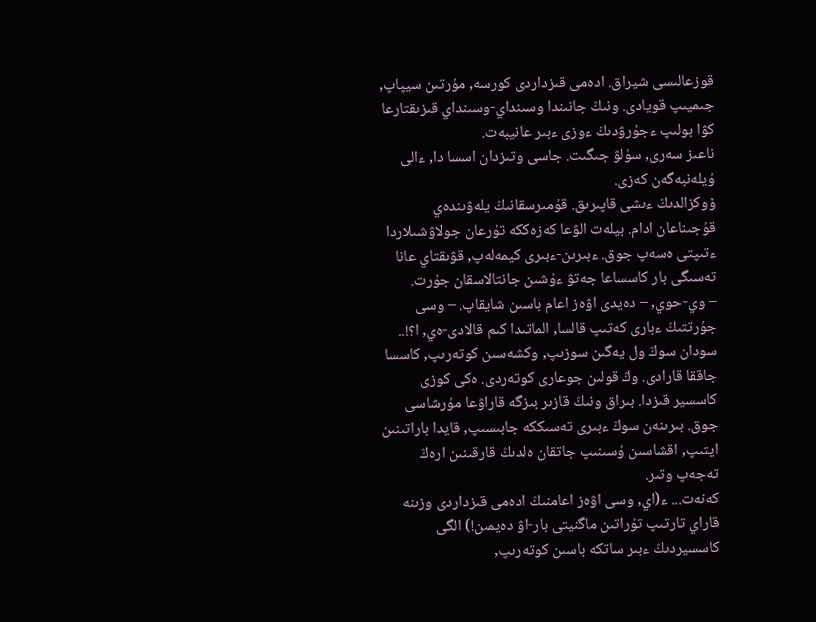قوزعالىسى شيراق. ادەمى قىزداردى كورسە, مۇرتىن سيپاپ, جىميىپ قويادى. ونىڭ جانىندا وسىنداي-وسىنداي قىزىقتارعا كۋا بولىپ ءجۇرۋدىڭ ءوزى ءبىر عانيبەت.
ناعىز سەرى, سۇلۋ جىگىت. جاسى وتىزدان اسسا دا, ءالى ۇيلەنبەگەن كەزى.
ۆوكزالدىڭ ءىشى قاپىرىق. قۇمىرسقانىڭ يلەۋىندەي قۇجىناعان ادام. بيلەت الۋعا كەزەككە تۇرعان جولاۋشىلاردا ءتىپتى ەسەپ جوق. ءبىرىن-ءبىرى كيمەلەپ, قۋىقتاي عانا تەسىگى بار كاسساعا جەتۋ ءۇشىن جانتالاسقان جۇرت.
– وي-حوي, – دەيدى اۋەز اعام باسىن شايقاپ. – وسى جۇرتتىڭ ءبارى كەتىپ قالسا, الماتىدا كىم قالادى-ەي, ا؟!..
سودان سوڭ ول يەگىن سوزىپ, وكشەسىن كوتەرىپ, كاسسا جاققا قارادى. وڭ قولىن جوعارى كوتەردى. ەكى كوزى كاسسير قىزدا. بىراق ونىڭ قازىر بىزگە قاراۋعا مۇرشاسى جوق. بىرىنەن سوڭ ءبىرى تەسىككە جابىسىپ, قايدا باراتىنىن ايتىپ, اقشاسىن ۇسىنىپ جاتقان ەلدىڭ قارقىنىن ارەڭ تەجەپ وتىر.
كەنەت... ء(اي, وسى اۋەز اعامنىڭ ادەمى قىزداردى وزىنە قاراي تارتىپ تۇراتىن ماگنيتى بار-اۋ دەيمىن!) الگى كاسسيردىڭ ءبىر ساتكە باسىن كوتەرىپ,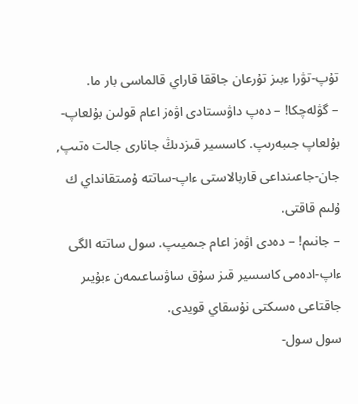تۇپ-تۋرا ءبىز تۇرعان جاققا قاراي قالماسى بار ما.
– گۋلەچكا! – دەپ داۋىستادى اۋەز اعام قولىن بۇلعاپ-بۇلعاپ جىبەرىپ. كاسسير قىزدىڭ جانارى جالت ەتىپ, جان-جاعىنداعى قاربالاستى ءاپ-ساتتە ۇمىتقانداي ك ۇلىم قاقتى.
– جانىم! – دەدى اۋەز اعام جىميىپ. سول ساتتە الگى ءاپ-ادەمى كاسسير قىز سۇق ساۋساعىمەن ءبۇيىر جاقتاعى ەسىكتى نۇسقاي قويدى.
سول سول-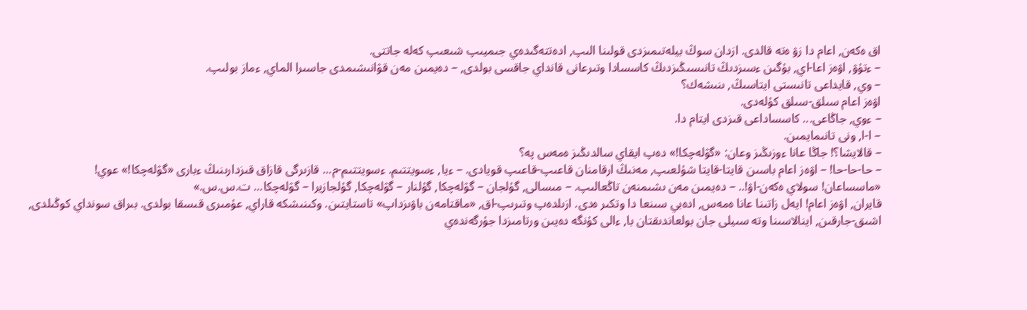اق ەكەن, اعام دا زۋ ەتە قالدى. ازدان سوڭ بيلەتىمىزدى قولىنا الىپ, ادەتتەگىدەي جىميىپ شىعىپ كەلە جاتتى.
– ءتۇۋ, اۋەز اعا-اي, بۇگىن ءسىزدىڭ تانىسىڭىزدىڭ كاسسادا وتىرعانى قانداي جاقسى بولدى, – دەيمىن مەن قۋانىشىمدى جاسىرا الماي, ءماز بولىپ.
– وي, قايداعى تانىستى ايتاسىڭ, ىنىشەك؟
اۋەز اعام سىلق-سىلق كۇلەدى.
– ءوي, جاڭاعى... كاسساداعى قىزدى ايتام دا.
– ا-ا, ونى تانىمايمىن.
– قالايشا؟! جاڭا عانا ءوزىڭىز وعان: «گۋلەچكا!» دەپ ايقاي سالدىڭىز ەمەس پە؟
– حا-حا-حا! – اۋەز اعام باسىن قايتا-قايتا شۇلعىپ, مەنىڭ ارقامنان قاعىپ-قاعىپ قويادى. – ءيا, ءسويتتىم. ءسويتتىم-م... قازىرگى قازاق قىزدارىنىڭ ءبارى «گۋلەچكا!» عوي!
«ماسساعان! سولاي ەكەن-اۋ!.. – دەيمىن مەن ىشىمنەن تاڭعالىپ. – مىسالى, گۇلجان – گۋلەچكا, گۇلنار – گۋلەچكا, گۇلجازيرا – گۋلەچكا... ت.س.س.»
قايران, اۋەز اعام! ايەل زاتىنا عانا ەمەس, ادەبي سىنعا دا وتكىر ەدى. ازىلدەپ وتىرىپ-اق, «ماقتامەن باۋىزداپ» تاستايتىن. وكىنىشكە قاراي, عۇمىرى قىسقا بولدى. بىراق سونداي كوڭىلدى, اشىق-جارقىن, اينالاسىنا وتە سىيلى جان بولعاندىقتان با, ءالى كۇنگە دەيىن ورتامىزدا جۇرگەندەي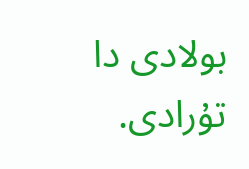بولادى دا تۇرادى.